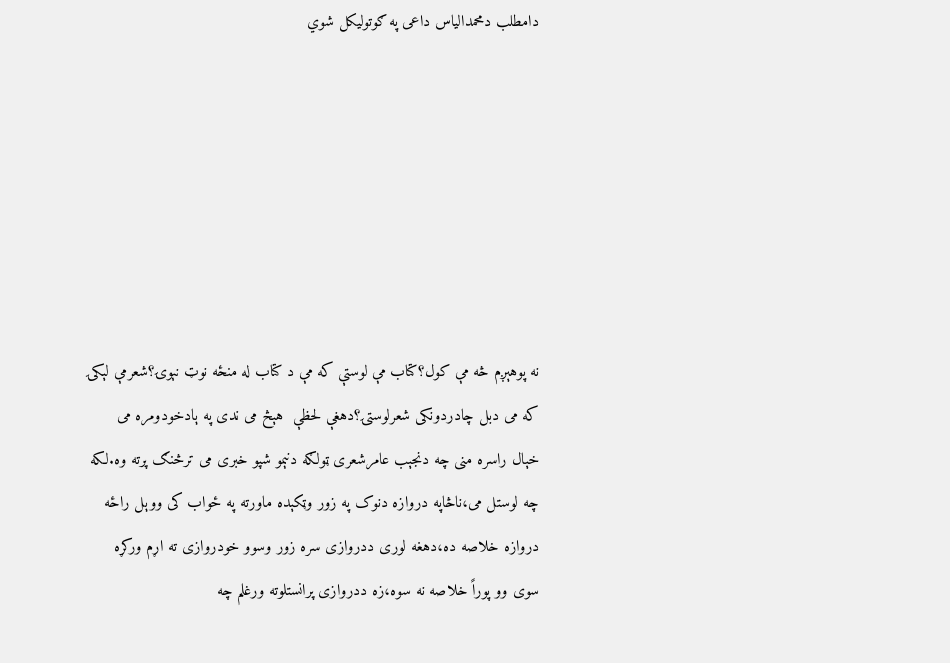دامطلب دمحمدالياس داعى په ګوتوليكل شوي







نه پوهېږم څه مې کول؟کتاب مې لوستې که مې د کتاب له منځه نوټ نېوۍ؟شعرمې لېکۍ که مى دبل چادردونکى شعرلوستۍ؟دهغې لحظې  هېڅ مى ندى په ېادخودومره مى خېال راسره منى چه دنجېب عامرشعرى ټولګه دنېمو شپو خبرى مى ترڅنګ پرته وه.لکه چه لوستل مى،ناڅاپه دروازه دنوک په زور وټکېده ماورته په ځواب کى ووېل راځه دروازه خلاصه ده،دهغه لورى ددروازى سره زور وسوو خودروازى ته اړم ورکړه سوى وو پوراً خلاصه نه سوه،زه ددروازى پرانستلوته ورغلم چه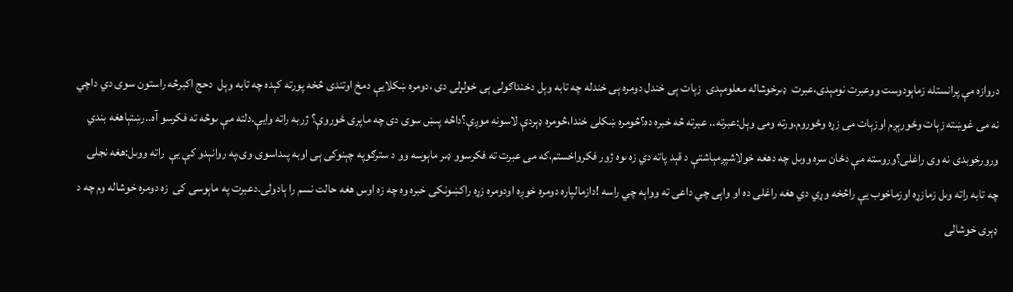دروازه مې پرانستله زماېودوست ووعبرت نومېدى،عبرت  ډىرخوشاله معلومېدۍ  زېات ېى خندل دومره ېى خندله چه تابه وېل دخنداګولى ېى خولړلى دى ،دومره ښکلايې دمخ اوتندى څخه پورته کېده چه تابه وېل  دحج اکبرڅه راستون سوى دي داچي نه مى غوښته زېات وځورېږم اوزېات مى زړه وځوروم.ورته ومى وېل:عبرته.. عبرته څه خبره ده؟څومره ښکلى خندا،څومره ډېردې لاسونه موږې؟داڅه پىښ سوى دى چه ماپرى ځوروې؟ ژربه راته وايې.دلته مې ىوڅه ته فکرسو آه..رښتېاهغه بندي ورورخوبدى نه وى راغلى؟وروسته مې دځان سره ووىل چه دهغه خولاشپږمېاشتې د قېد پاته دي زه ىوه ژور فکرواخستم،که مى عبرت ته فکرسوو ډىر ماېوسه وو د سترګوپه چېنوکى ېى اوبه پىداسوى وى،په روانېدو کې يې  راته ووىل:هغه نجلۍ چه تابه راته وىل زمازړه اوزماخوب يې راڅخه وړي دي هغه راغلى ده او واېى چي داعى ته وواېه چي راسه !دازمالپاره دومره خوږه اودومره زړه راکښونکى خبره وه چه زه اوس هغه حالت نسم را ېادولى.دعبرت په ماېوسى کى  زه دومره خوشاله وم چه د ډېرى خوشالى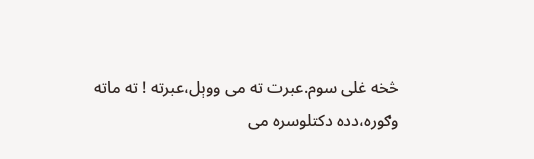څخه غلى سوم.عبرت ته مى ووېل،عبرته ! ته ماته وګوره،دده دکتلوسره مى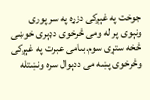جوخت په غېږکى دزړه په سر پورى ونېوى پر له ومى څرخوى دډېرى خوښى څخه ستړى سوم.بىامى عبرت په غېږکى وڅرخوى پښه مى ددېوال سره ونښتله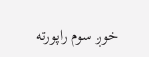خوږ سوم راپورته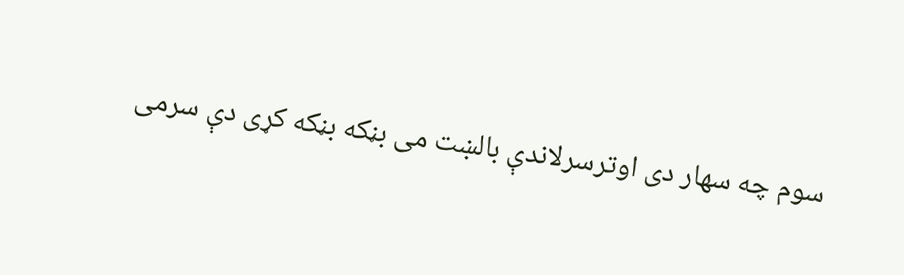سوم چه سهار دى اوترسرلاندې بالښت مى بڼکه بڼکه کړى دې سرمى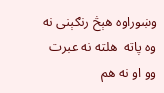وښوراوه هېڅ رنګېنى نه وه پاته  هلته نه عبرت وو او نه هم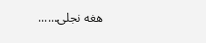هغه نجلۍ......